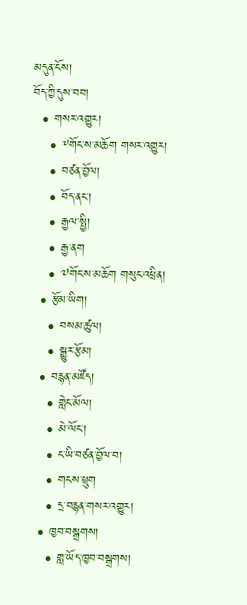མདུན་ངོས།
བོད་ཀྱི་དུས་བབ།
  • གསར་འགྱུར།
    • ༸གོང་ས་མཆོག གསར་འགྱུར།
    • བཙན་བྱོལ།
    • བོད་ནང་།
    • རྒྱལ་སྤྱི།
    • རྒྱ་ནག
    • ༧གོང་ས་མཆོག གསུང་འཕྲིན།
  • རྩོམ་ཡིག།
    • བསམ་ཚུལ།
    • སྒྱུར་རྩོམ།
  • བརྙན་མཛོད།
    • གླེང་མོལ།
    • མེ་ལོང་།
    • ང་ཡི་བཙན་བྱོལ་བ།
    • གངས་ཕྲུག
    • དྲ་བརྙན་གསར་འགྱུར།
  • ཁྱབ་བསྒྲགས།
    • གླ་ཡོད་ཁྱབ་བསྒྲགས།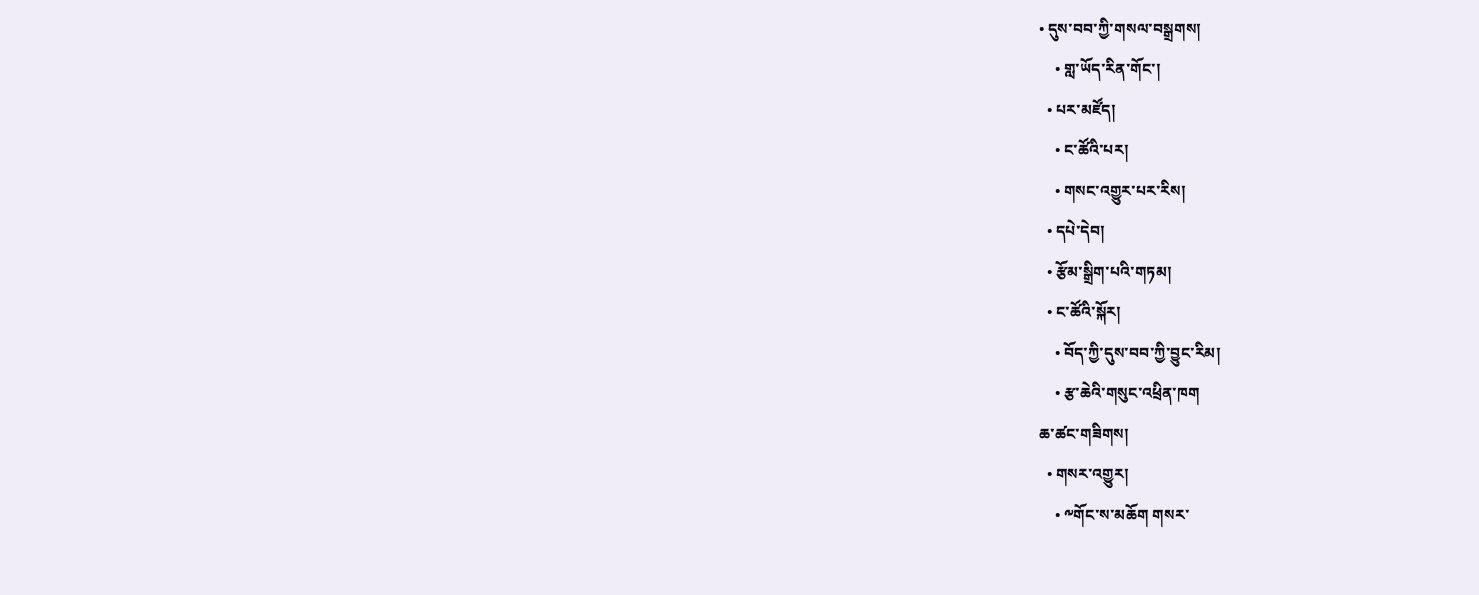• དུས་བབ་ཀྱི་གསལ་བསྒྲགས།
    • གླ་ཡོད་རིན་གོང་།
  • པར་མཛོད།
    • ང་ཚོའི་པར།
    • གསང་འགྱུར་པར་རིས།
  • དཔེ་དེབ།
  • རྩོམ་སྒྲིག་པའི་གཏམ།
  • ང་ཚོའི་སྐོར།
    • བོད་ཀྱི་དུས་བབ་ཀྱི་བྱུང་རིམ།
    • རྩ་ཆེའི་གསུང་འཕྲིན་ཁག
ཆ་ཚང་གཟིགས།
  • གསར་འགྱུར།
    • ༸གོང་ས་མཆོག གསར་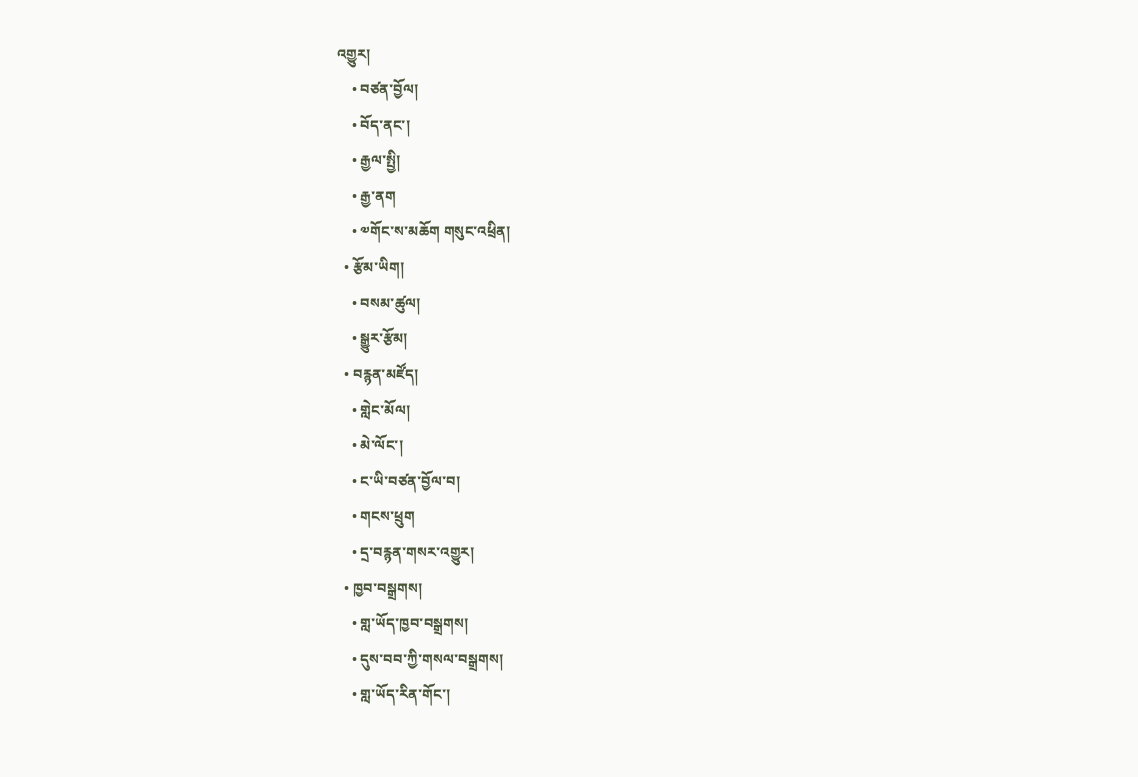འགྱུར།
    • བཙན་བྱོལ།
    • བོད་ནང་།
    • རྒྱལ་སྤྱི།
    • རྒྱ་ནག
    • ༧གོང་ས་མཆོག གསུང་འཕྲིན།
  • རྩོམ་ཡིག།
    • བསམ་ཚུལ།
    • སྒྱུར་རྩོམ།
  • བརྙན་མཛོད།
    • གླེང་མོལ།
    • མེ་ལོང་།
    • ང་ཡི་བཙན་བྱོལ་བ།
    • གངས་ཕྲུག
    • དྲ་བརྙན་གསར་འགྱུར།
  • ཁྱབ་བསྒྲགས།
    • གླ་ཡོད་ཁྱབ་བསྒྲགས།
    • དུས་བབ་ཀྱི་གསལ་བསྒྲགས།
    • གླ་ཡོད་རིན་གོང་།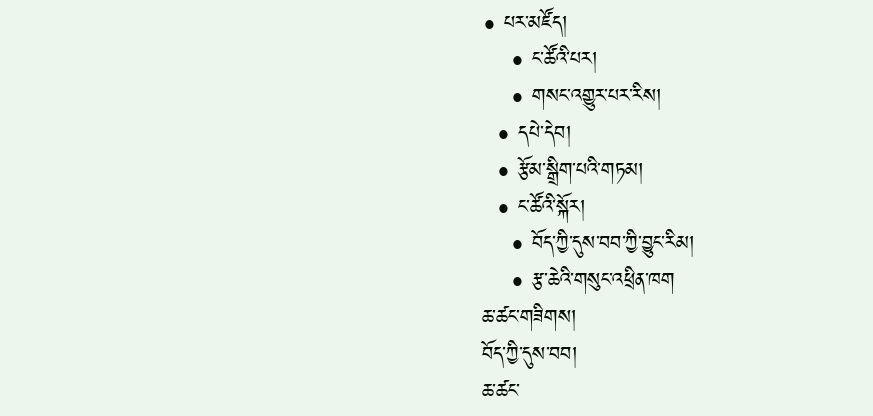• པར་མཛོད།
    • ང་ཚོའི་པར།
    • གསང་འགྱུར་པར་རིས།
  • དཔེ་དེབ།
  • རྩོམ་སྒྲིག་པའི་གཏམ།
  • ང་ཚོའི་སྐོར།
    • བོད་ཀྱི་དུས་བབ་ཀྱི་བྱུང་རིམ།
    • རྩ་ཆེའི་གསུང་འཕྲིན་ཁག
ཆ་ཚང་གཟིགས།
བོད་ཀྱི་དུས་བབ།
ཆ་ཚང་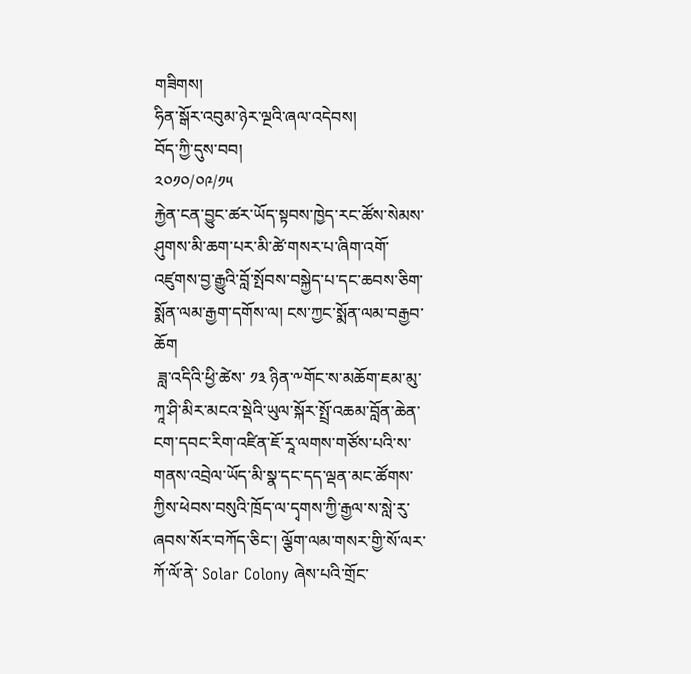གཟིགས།
ཧིན་སྒོར་འབུམ་ཉེར་ལྔའི་ཞལ་འདེབས།
བོད་ཀྱི་དུས་བབ།
༢༠༡༠/༠༩/༡༥
རྐྱེན་ངན་བྱུང་ཚར་ཡོད་སྟབས་ཁྱེད་རང་ཚོས་སེམས་ཤུགས་མི་ཆག་པར་མི་ཚེ་གསར་པ་ཞིག་འགོ་འཛུགས་བྱ་རྒྱུའི་བློ་སྤོབས་བསྐྱེད་པ་དང་ཆབས་ཅིག་སྨོན་ལམ་རྒྱག་དགོས་ལ། ངས་ཀྱང་སྨོན་ལམ་བརྒྱབ་ཆོག
 ཟླ་འདིའི་ཕྱི་ཚེས་ ༡༣ ཉིན་༸གོང་ས་མཆོག་ཇམ་མུ་ཀཱ་ཤི་མིར་མངའ་སྡེའི་ཡུལ་སྐོར་སྤྲོ་འཆམ་བློན་ཆེན་ངག་དབང་རིག་འཛིན་ཇོ་རཱ་ལགས་གཙོས་པའི་ས་གནས་འབྲེལ་ཡོད་མི་སྣ་དང་དད་ལྡན་མང་ཚོགས་ཀྱིས་ཕེབས་བསུའི་ཁྲོད་ལ་དྭགས་ཀྱི་རྒྱལ་ས་སླེ་རུ་ཞབས་སོར་བཀོད་ཅིང་། ལྕོག་ལམ་གསར་གྱི་སོ་ལར་ཀོ་ལོ་ནེ་ Solar Colony ཞེས་པའི་གྲོང་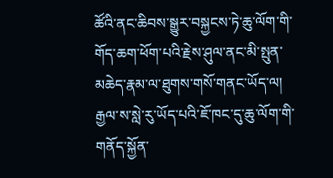ཚོའི་ནང་ཆིབས་སྒྱུར་བསྐྱངས་ཏེ་ཆུ་ལོག་གི་གོད་ཆག་ཕོག་པའི་རྗེས་ཤུལ་ནང་མི་སྤུན་མཆེད་རྣམ་ལ་ཐུགས་གསོ་གནང་ཡོད་ལ། རྒྱལ་ས་སླེ་རུ་ཡོད་པའི་ཇོ་ཁང་དུ་ཆུ་ལོག་གི་གནོད་སྐྱོན་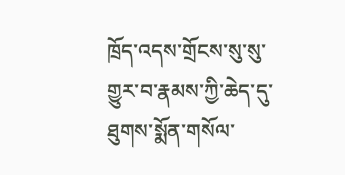ཁྲོད་འདས་གྲོངས་སུ་སུ་གྱུར་བ་རྣམས་ཀྱི་ཆེད་དུ་ཐུགས་སྨོན་གསོལ་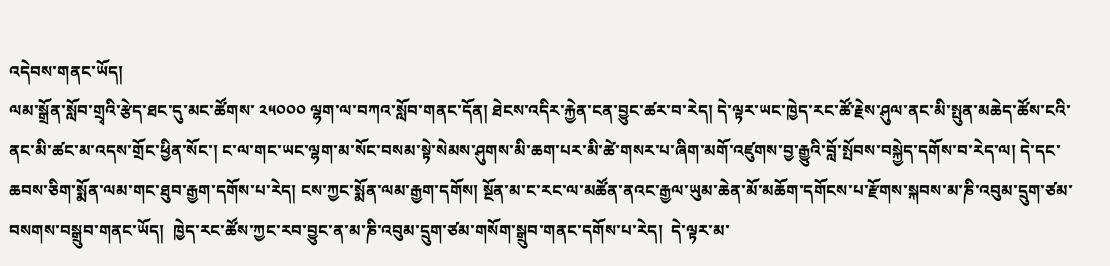འདེབས་གནང་ཡོད།
ལམ་སྒྲོན་སློབ་གྲྭའི་རྩེད་ཐང་དུ་མང་ཚོགས་ ༢༥༠༠༠ ལྷག་ལ་བཀའ་སློབ་གནང་དོན། ཐེངས་འདིར་རྐྱེན་ངན་བྱུང་ཚར་བ་རེད། དེ་ལྟར་ཡང་ཁྱེད་རང་ཚོ་རྗེས་ཤུལ་ནང་མི་སྤུན་མཆེད་ཚོས་ངའི་ནང་མི་ཚང་མ་འདས་གྲོང་ཕྱིན་སོང་། ང་ལ་གང་ཡང་ལྷག་མ་སོང་བསམ་སྟེ་སེམས་ཤུགས་མི་ཆག་པར་མི་ཚེ་གསར་པ་ཞིག་མགོ་འཛུགས་བྱ་རྒྱུའི་བློ་སྤོབས་བསྐྱེད་དགོས་བ་རེད་ལ། དེ་དང་ཆབས་ཅིག་སྨོན་ལམ་གང་ཐུབ་རྒྱག་དགོས་པ་རེད། ངས་ཀྱང་སྨོན་ལམ་རྒྱག་དགོས། སྔོན་མ་ང་རང་ལ་མཚོན་ནའང་རྒྱལ་ཡུམ་ཆེན་མོ་མཆོག་དགོངས་པ་རྫོགས་སྐབས་མ་ཎི་འབུམ་དྲུག་ཙམ་བསགས་བསྒྲུབ་གནང་ཡོད།  ཁྱེད་རང་ཚོས་ཀྱང་རབ་བྱུང་ན་མ་ཎི་འབུམ་དྲུག་ཙམ་གསོག་སྒྲུབ་གནང་དགོས་པ་རེད།  དེ་ལྟར་མ་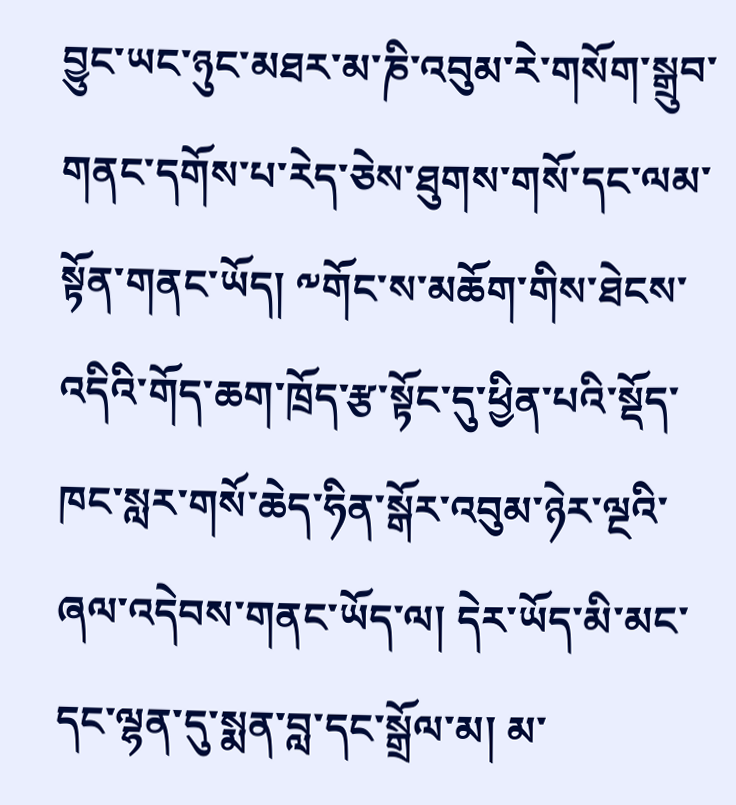བྱུང་ཡང་ཉུང་མཐར་མ་ཎི་འབུམ་རེ་གསོག་སྒྲུབ་གནང་དགོས་པ་རེད་ཅེས་ཐུགས་གསོ་དང་ལམ་སྟོན་གནང་ཡོད། ༸གོང་ས་མཆོག་གིས་ཐེངས་འདིའི་གོད་ཆག་ཁྲོད་རྩ་སྟོང་དུ་ཕྱིན་པའི་སྡོད་ཁང་སླར་གསོ་ཆེད་ཧིན་སྒོར་འབུམ་ཉེར་ལྔའི་ཞལ་འདེབས་གནང་ཡོད་ལ། དེར་ཡོད་མི་མང་དང་ལྷན་དུ་སྨན་བླ་དང་སྒྲོལ་མ། མ་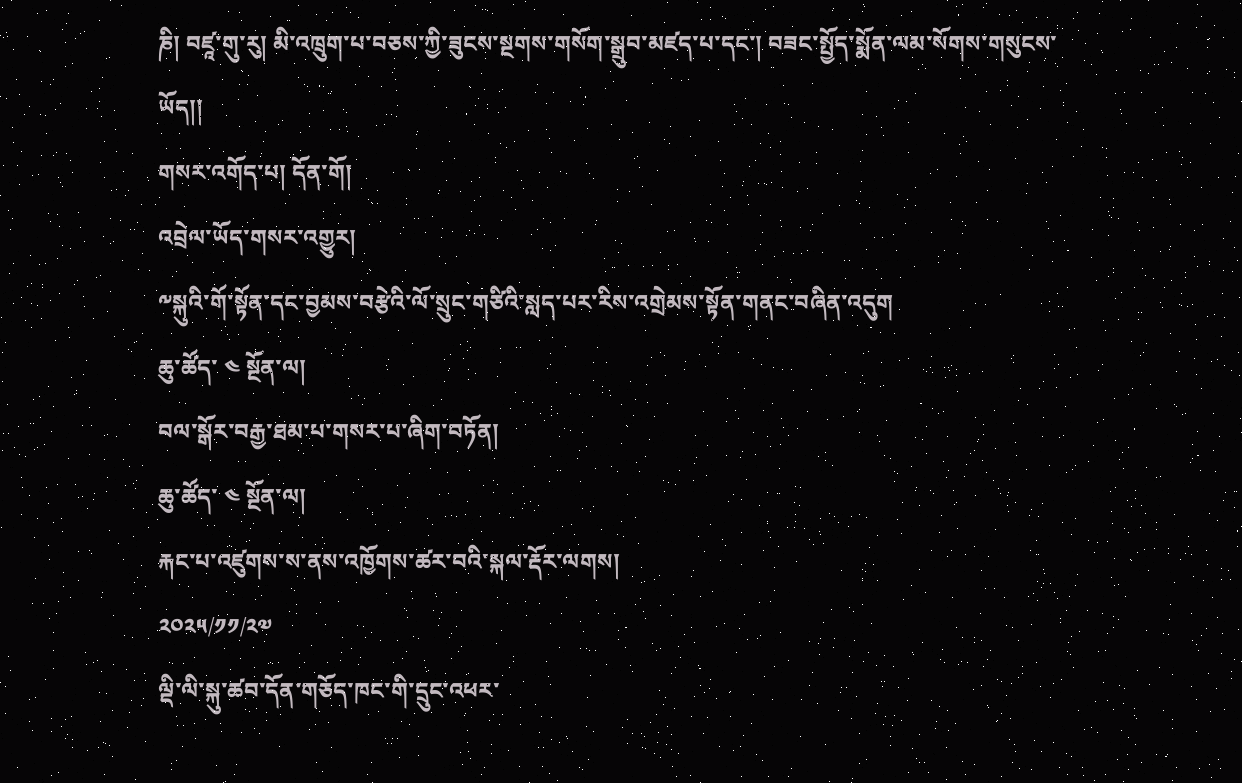ཎི། བཛཱ་གུ་རུ། མི་འཁྲུག་པ་བཅས་ཀྱི་ཟུངས་སྔགས་གསོག་སྒྲུབ་མཛད་པ་དང་། བཟང་སྤྱོད་སྨོན་ལམ་སོགས་གསུངས་ཡོད།།
གསར་འགོད་པ། དོན་གོ།
འབྲེལ་ཡོད་གསར་འགྱུར།
༸སྐུའི་གོ་སྟོན་དང་བྱམས་བརྩེའི་ལོ་སྲུང་གཙིའི་སླད་པར་རིས་འགྲེམས་སྟོན་གནང་བཞིན་འདུག
ཆུ་ཚོད་ ༤ སྔོན་ལ།
བལ་སྒོར་བརྒྱ་ཐམ་པ་གསར་པ་ཞིག་བཏོན།
ཆུ་ཚོད་ ༤ སྔོན་ལ།
རྐང་པ་འཛུགས་ས་ནས་འཁྱོགས་ཚར་བའི་སྐལ་རྡོར་ལགས།
༢༠༢༥/༡༡/༢༧
ལྡི་ལི་སྐུ་ཚབ་དོན་གཅོད་ཁང་གི་དྲུང་འཕར་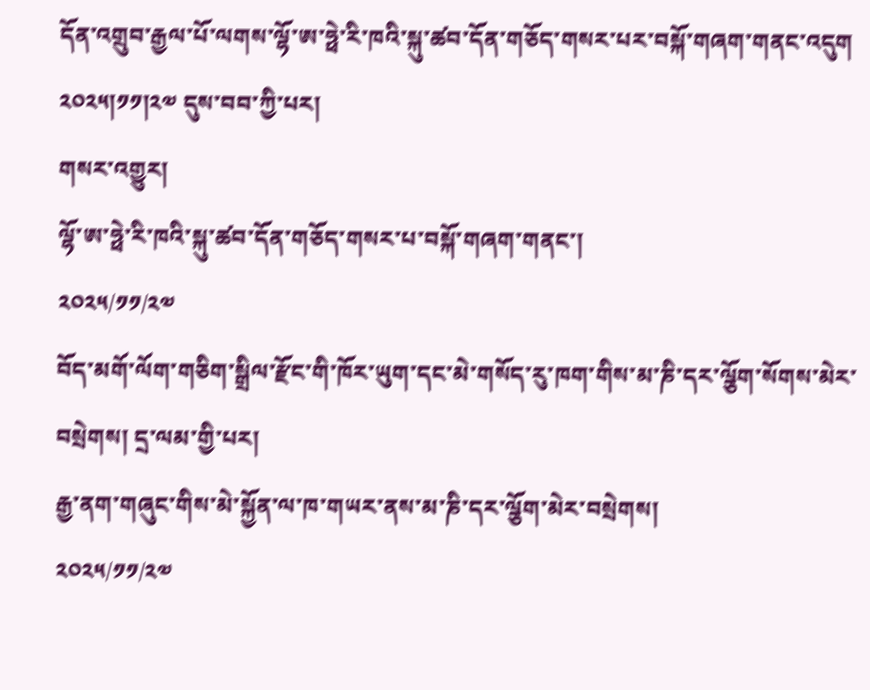དོན་འགྲུབ་རྒྱལ་པོ་ལགས་ལྷོ་ཨ་ཧྥེ་རི་ཁའི་སྐུ་ཚབ་དོན་གཅོད་གསར་པར་བསྐོ་གཞག་གནང་འདུག ༢༠༢༥།༡༡།༢༧ དུས་བབ་ཀྱི་པར།
གསར་འགྱུར།
ལྷོ་ཨ་ཧྥེ་རི་ཁའི་སྐུ་ཚབ་དོན་གཅོད་གསར་པ་བསྐོ་གཞག་གནང་།
༢༠༢༥/༡༡/༢༧
བོད་མགོ་ལོག་གཅིག་སྒྲིལ་རྫོང་གི་ཁོར་ཡུག་དང་མེ་གསོད་རུ་ཁག་གིས་མ་ཎི་དར་ལྕོག་སོགས་མེར་བསྲེགས། དྲ་ལམ་གྱི་པར།
རྒྱ་ནག་གཞུང་གིས་མེ་སྐྱོན་ལ་ཁ་གཡར་ནས་མ་ཎི་དར་ལྕོག་མེར་བསྲེགས།
༢༠༢༥/༡༡/༢༧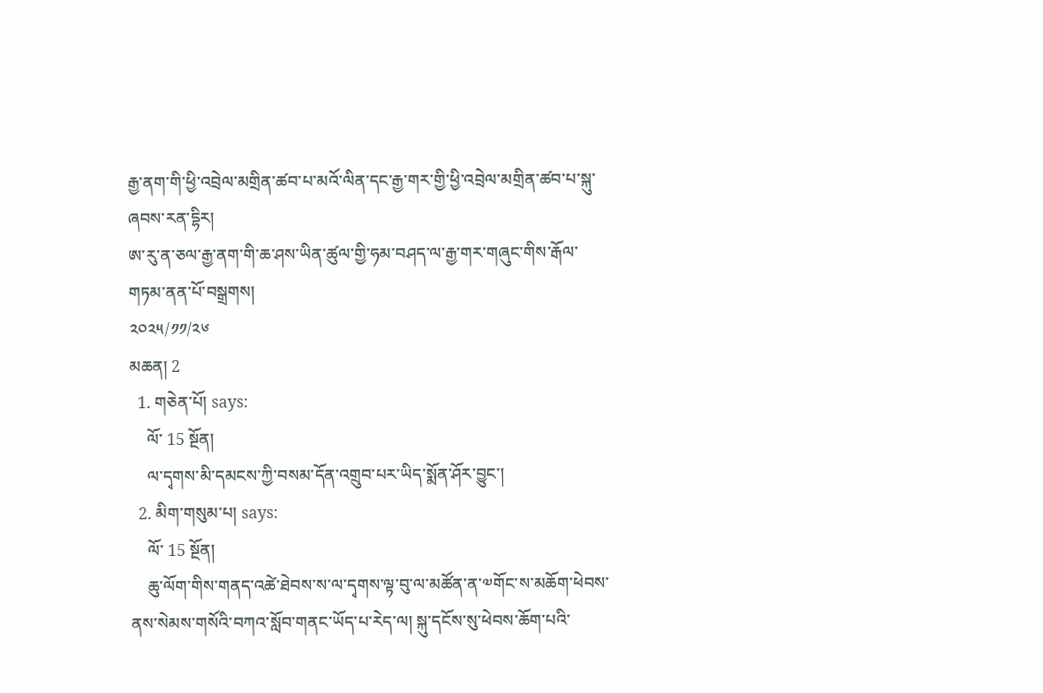རྒྱ་ནག་གི་ཕྱི་འབྲེལ་མགྲིན་ཚབ་པ་མའོ་ལིན་དང་རྒྱ་གར་གྱི་ཕྱི་འབྲེལ་མགྲིན་ཚབ་པ་སྐུ་ཞབས་རན་དྷིར།
ཨ་རུ་ན་ཅལ་རྒྱ་ནག་གི་ཆ་ཤས་ཡིན་ཚུལ་གྱི་ཧམ་བཤད་ལ་རྒྱ་གར་གཞུང་གིས་རྒོལ་གཏམ་ནན་པོ་བསྒྲགས།
༢༠༢༥/༡༡/༢༦
མཆན། 2
  1. གཅེན་པོ། says:
    ལོ་ 15 སྔོན།
    ལ་དྭགས་མི་དམངས་ཀྱི་བསམ་དོན་འགྲུབ་པར་ཡིད་སྨོན་ཤོར་བྱུང་།
  2. མིག་གསུམ་པ། says:
    ལོ་ 15 སྔོན།
    ཆུ་ལོག་གིས་གནད་འཚེ་ཐེབས་ས་ལ་དྭགས་ལྟ་བུ་ལ་མཚོན་ན་༧གོང་ས་མཆོག་ཕེབས་ནས་སེམས་གསོའི་བཀའ་སློབ་གནང་ཡོད་པ་རེད་ལ། སྐུ་དངོས་སུ་ཕེབས་ཆོག་པའི་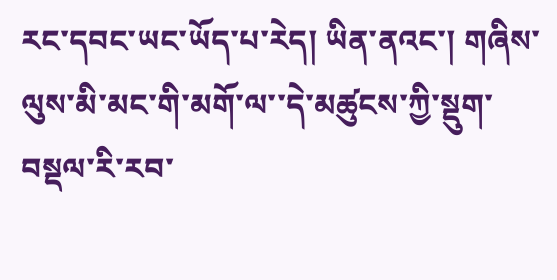རང་དབང་ཡང་ཡོད་པ་རེད། ཡིན་ནའང་། གཞིས་ལུས་མི་མང་གི་མགོ་ལ་་དེ་མཚུངས་ཀྱི་སྡུག་བསྡལ་རི་རབ་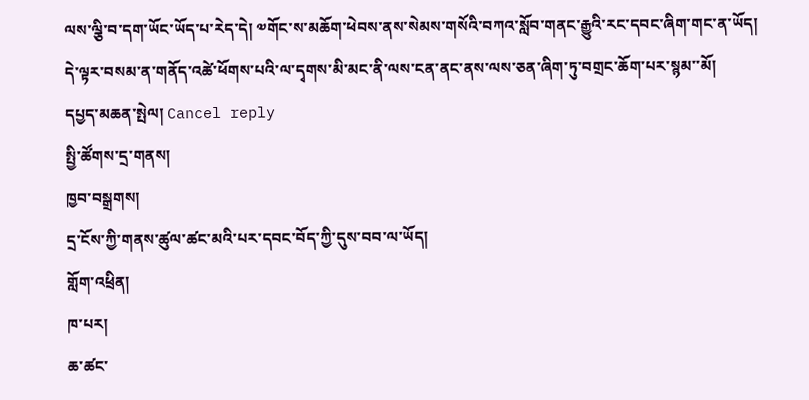ལས་ལྕི་བ་དག་ཡོང་ཡོད་པ་རེད་དེ། ༧གོང་ས་མཆོག་ཕེབས་ནས་སེམས་གསོའི་བཀའ་སློབ་གནང་རྒྱུའི་རང་དབང་ཞིག་གང་ན་ཡོད། དེ་ལྟར་བསམ་ན་གནོད་འཚེ་ཕོགས་པའི་ལ་དྭགས་མི་མང་ནི་ལས་ངན་ནང་ནས་ལས་ཅན་ཞིག་ཏུ་བགྲང་ཆོག་པར་སྙམ་་མོ།
དཔྱད་མཆན་སྤེལ། Cancel reply
སྤྱི་ཚོགས་དྲ་གནས།
ཁྱབ་བསྒྲགས།
དྲ་ངོས་ཀྱི་གནས་ཚུལ་ཚང་མའི་པར་དབང་བོད་ཀྱི་དུས་བབ་ལ་ཡོད།
གློག་འཕྲིན།
ཁ་པར།
ཆ་ཚང་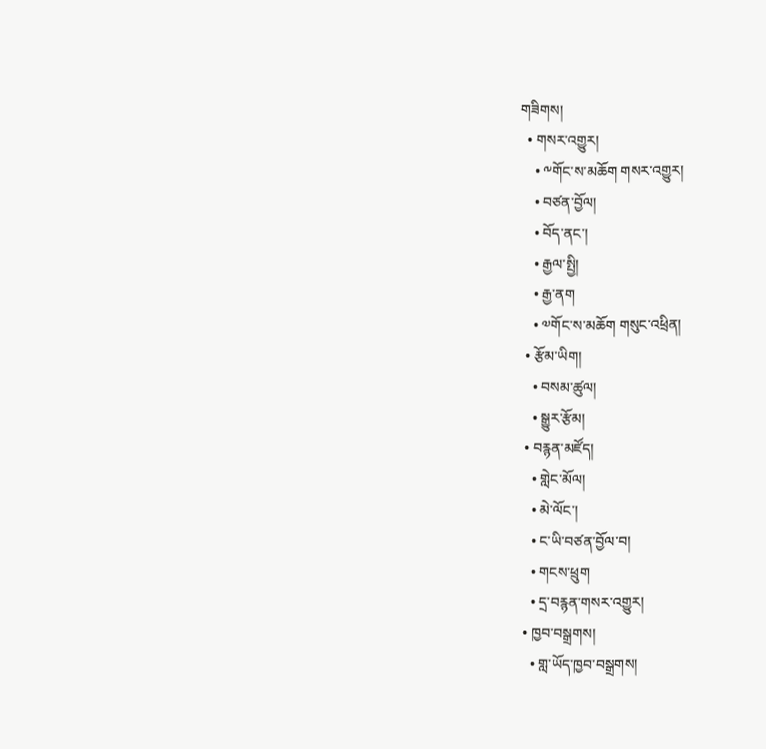གཟིགས།
  • གསར་འགྱུར།
    • ༸གོང་ས་མཆོག གསར་འགྱུར།
    • བཙན་བྱོལ།
    • བོད་ནང་།
    • རྒྱལ་སྤྱི།
    • རྒྱ་ནག
    • ༧གོང་ས་མཆོག གསུང་འཕྲིན།
  • རྩོམ་ཡིག།
    • བསམ་ཚུལ།
    • སྒྱུར་རྩོམ།
  • བརྙན་མཛོད།
    • གླེང་མོལ།
    • མེ་ལོང་།
    • ང་ཡི་བཙན་བྱོལ་བ།
    • གངས་ཕྲུག
    • དྲ་བརྙན་གསར་འགྱུར།
  • ཁྱབ་བསྒྲགས།
    • གླ་ཡོད་ཁྱབ་བསྒྲགས།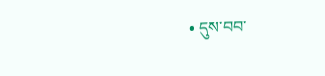• དུས་བབ་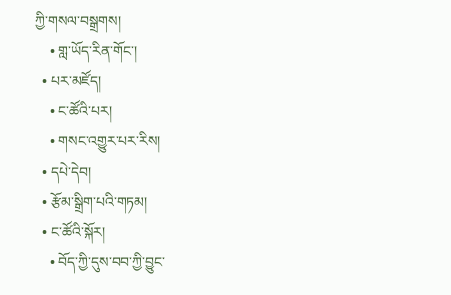ཀྱི་གསལ་བསྒྲགས།
    • གླ་ཡོད་རིན་གོང་།
  • པར་མཛོད།
    • ང་ཚོའི་པར།
    • གསང་འགྱུར་པར་རིས།
  • དཔེ་དེབ།
  • རྩོམ་སྒྲིག་པའི་གཏམ།
  • ང་ཚོའི་སྐོར།
    • བོད་ཀྱི་དུས་བབ་ཀྱི་བྱུང་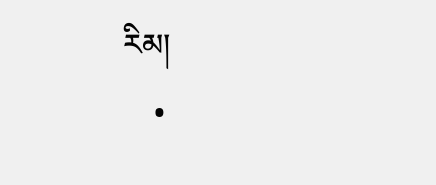རིམ།
    •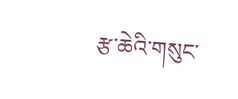རྩ་ཆེའི་གསུང་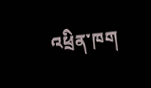འཕྲིན་ཁག